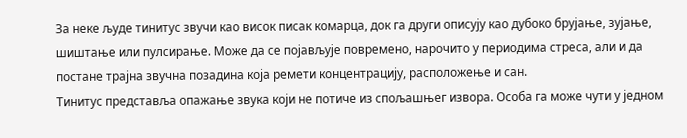За неке људе тинитус звучи као висок писак комарца, док га други описују као дубоко брујање, зујање, шиштање или пулсирање. Може да се појављује повремено, нарочито у периодима стреса, али и да постане трајна звучна позадина која ремети концентрацију, расположење и сан.
Тинитус представља опажање звука који не потиче из спољашњег извора. Особа га може чути у једном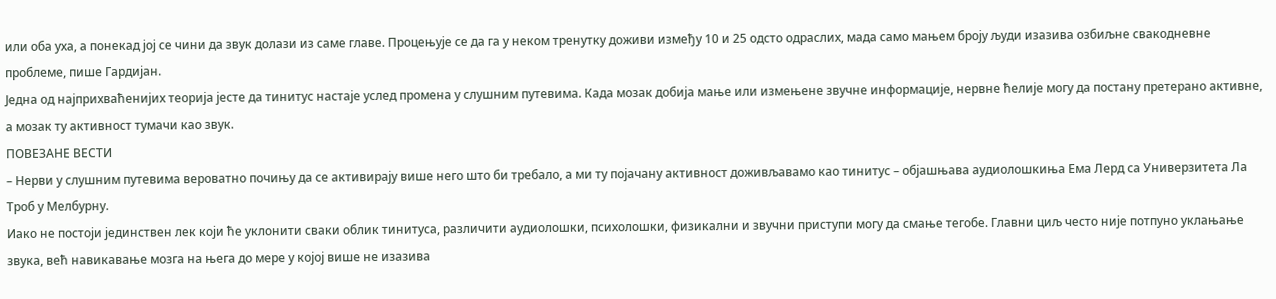или оба уха, а понекад јој се чини да звук долази из саме главе. Процењује се да га у неком тренутку доживи између 10 и 25 одсто одраслих, мада само мањем броју људи изазива озбиљне свакодневне проблеме, пише Гардијан.
Једна од најприхваћенијих теорија јесте да тинитус настаје услед промена у слушним путевима. Када мозак добија мање или измењене звучне информације, нервне ћелије могу да постану претерано активне, а мозак ту активност тумачи као звук.
ПОВЕЗАНЕ ВЕСТИ
– Нерви у слушним путевима вероватно почињу да се активирају више него што би требало, а ми ту појачану активност доживљавамо као тинитус – објашњава аудиолошкиња Ема Лерд са Универзитета Ла Троб у Мелбурну.
Иако не постоји јединствен лек који ће уклонити сваки облик тинитуса, различити аудиолошки, психолошки, физикални и звучни приступи могу да смање тегобе. Главни циљ често није потпуно уклањање звука, већ навикавање мозга на њега до мере у којој више не изазива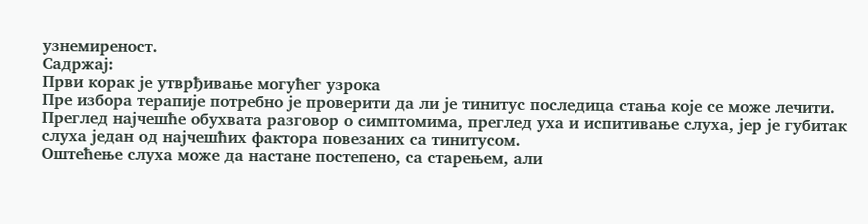узнемиреност.
Садржај:
Први корак је утврђивање могућег узрока
Пре избора терапије потребно је проверити да ли је тинитус последица стања које се може лечити. Преглед најчешће обухвата разговор о симптомима, преглед уха и испитивање слуха, јер је губитак слуха један од најчешћих фактора повезаних са тинитусом.
Оштећење слуха може да настане постепено, са старењем, али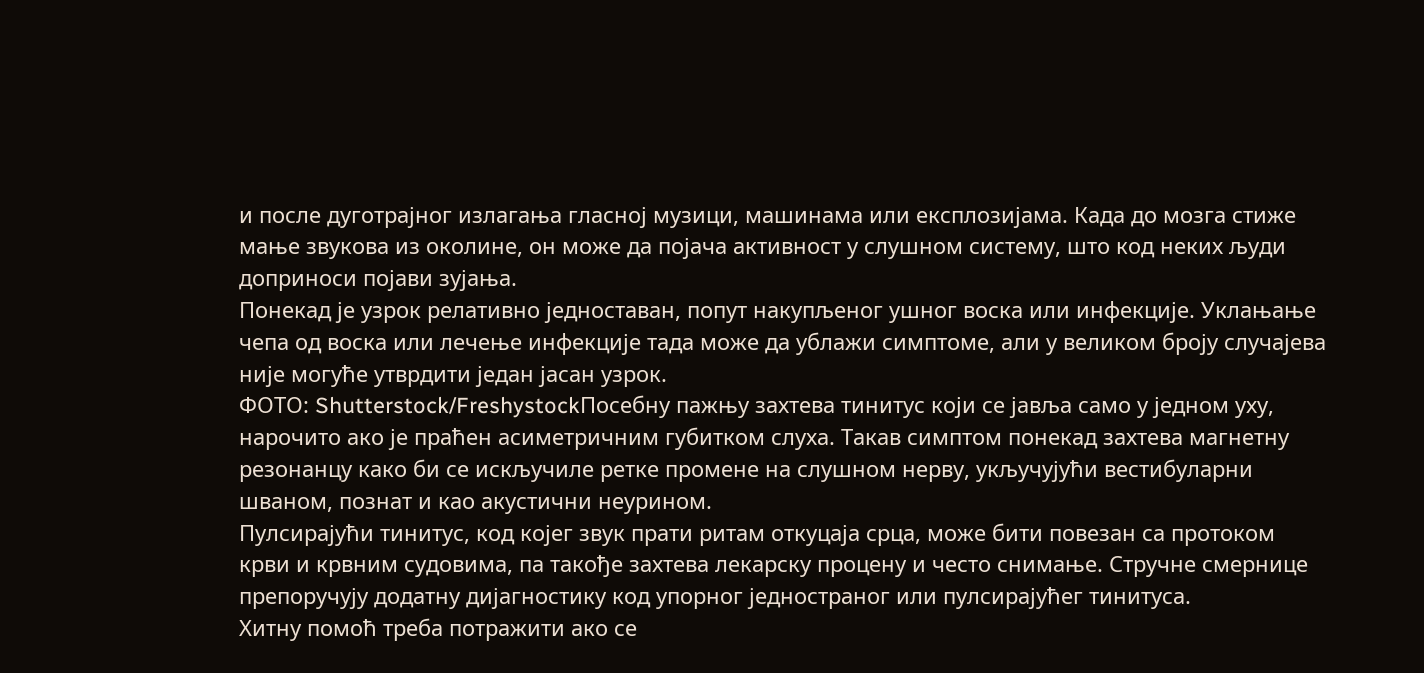и после дуготрајног излагања гласној музици, машинама или експлозијама. Када до мозга стиже мање звукова из околине, он може да појача активност у слушном систему, што код неких људи доприноси појави зујања.
Понекад је узрок релативно једноставан, попут накупљеног ушног воска или инфекције. Уклањање чепа од воска или лечење инфекције тада може да ублажи симптоме, али у великом броју случајева није могуће утврдити један јасан узрок.
ФОТО: Shutterstock/FreshystockПосебну пажњу захтева тинитус који се јавља само у једном уху, нарочито ако је праћен асиметричним губитком слуха. Такав симптом понекад захтева магнетну резонанцу како би се искључиле ретке промене на слушном нерву, укључујући вестибуларни шваном, познат и као акустични неурином.
Пулсирајући тинитус, код којег звук прати ритам откуцаја срца, може бити повезан са протоком крви и крвним судовима, па такође захтева лекарску процену и често снимање. Стручне смернице препоручују додатну дијагностику код упорног једностраног или пулсирајућег тинитуса.
Хитну помоћ треба потражити ако се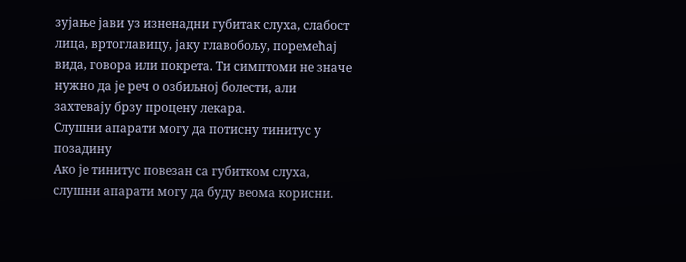зујање јави уз изненадни губитак слуха, слабост лица, вртоглавицу, јаку главобољу, поремећај вида, говора или покрета. Ти симптоми не значе нужно да је реч о озбиљној болести, али захтевају брзу процену лекара.
Слушни апарати могу да потисну тинитус у позадину
Ако је тинитус повезан са губитком слуха, слушни апарати могу да буду веома корисни.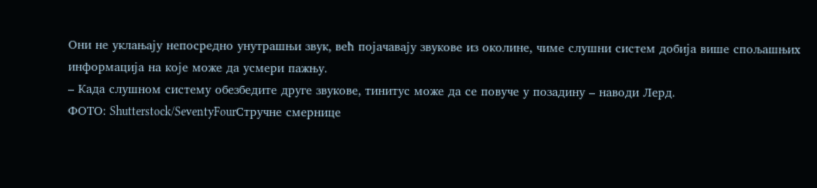Они не уклањају непосредно унутрашњи звук, већ појачавају звукове из околине, чиме слушни систем добија више спољашњих информација на које може да усмери пажњу.
– Када слушном систему обезбедите друге звукове, тинитус може да се повуче у позадину – наводи Лерд.
ФОТО: Shutterstock/SeventyFourСтручне смернице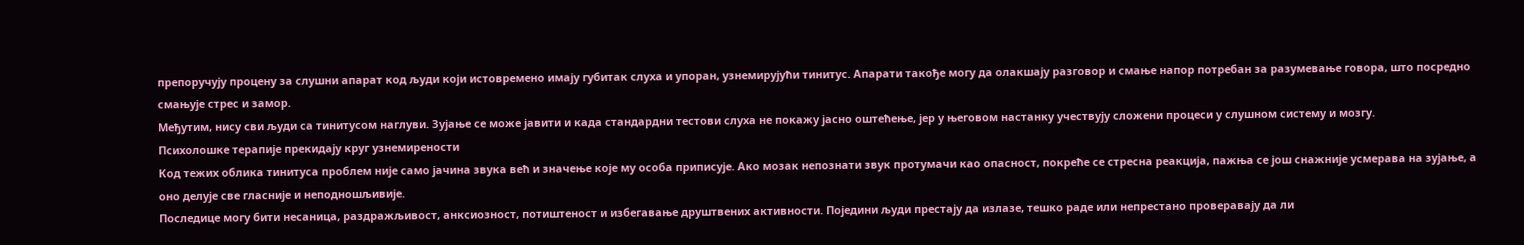препоручују процену за слушни апарат код људи који истовремено имају губитак слуха и упоран, узнемирујући тинитус. Апарати такође могу да олакшају разговор и смање напор потребан за разумевање говора, што посредно смањује стрес и замор.
Међутим, нису сви људи са тинитусом наглуви. Зујање се може јавити и када стандардни тестови слуха не покажу јасно оштећење, јер у његовом настанку учествују сложени процеси у слушном систему и мозгу.
Психолошке терапије прекидају круг узнемирености
Код тежих облика тинитуса проблем није само јачина звука већ и значење које му особа приписује. Ако мозак непознати звук протумачи као опасност, покреће се стресна реакција, пажња се још снажније усмерава на зујање, а оно делује све гласније и неподношљивије.
Последице могу бити несаница, раздражљивост, анксиозност, потиштеност и избегавање друштвених активности. Поједини људи престају да излазе, тешко раде или непрестано проверавају да ли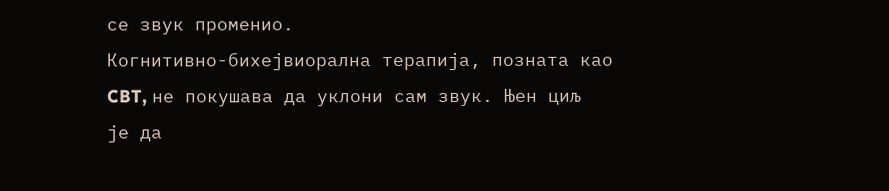се звук променио.
Когнитивно-бихејвиорална терапија, позната као CBT, не покушава да уклони сам звук. Њен циљ је да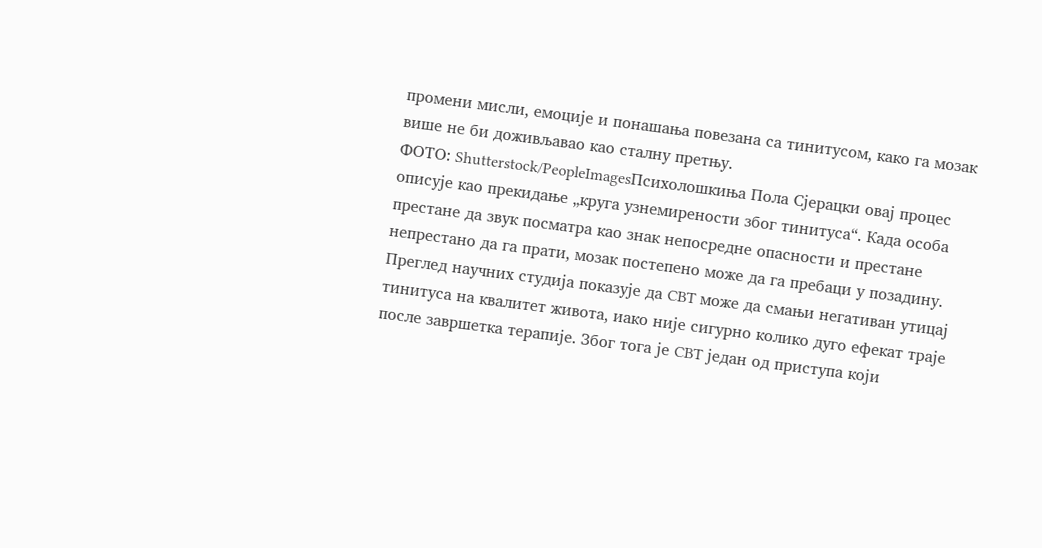промени мисли, емоције и понашања повезана са тинитусом, како га мозак више не би доживљавао као сталну претњу.
ФОТО: Shutterstock/PeopleImagesПсихолошкиња Пола Сјерацки овај процес описује као прекидање „круга узнемирености због тинитуса“. Када особа престане да звук посматра као знак непосредне опасности и престане непрестано да га прати, мозак постепено може да га пребаци у позадину.
Преглед научних студија показује да CBT може да смањи негативан утицај тинитуса на квалитет живота, иако није сигурно колико дуго ефекат траје после завршетка терапије. Због тога је CBT један од приступа који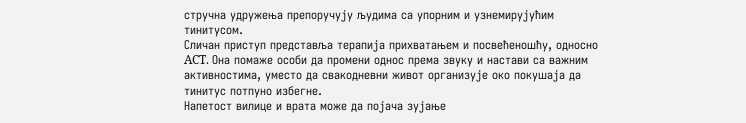стручна удружења препоручују људима са упорним и узнемирујућим тинитусом.
Сличан приступ представља терапија прихватањем и посвећеношћу, односно ACT. Она помаже особи да промени однос према звуку и настави са важним активностима, уместо да свакодневни живот организује око покушаја да тинитус потпуно избегне.
Напетост вилице и врата може да појача зујање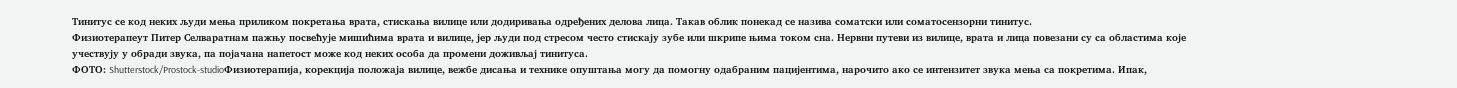Тинитус се код неких људи мења приликом покретања врата, стискања вилице или додиривања одређених делова лица. Такав облик понекад се назива соматски или соматосензорни тинитус.
Физиотерапеут Питер Селваратнам пажњу посвећује мишићима врата и вилице, јер људи под стресом често стискају зубе или шкрипе њима током сна. Нервни путеви из вилице, врата и лица повезани су са областима које учествују у обради звука, па појачана напетост може код неких особа да промени доживљај тинитуса.
ФОТО: Shutterstock/Prostock-studioФизиотерапија, корекција положаја вилице, вежбе дисања и технике опуштања могу да помогну одабраним пацијентима, нарочито ако се интензитет звука мења са покретима. Ипак,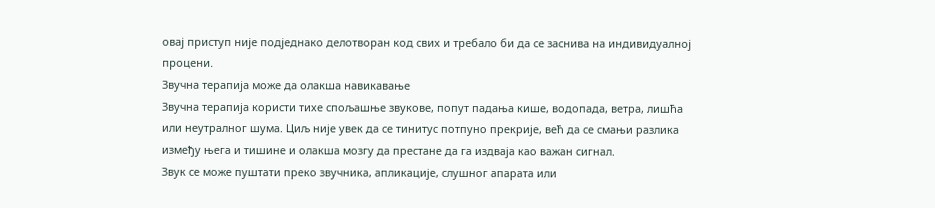овај приступ није подједнако делотворан код свих и требало би да се заснива на индивидуалној процени.
Звучна терапија може да олакша навикавање
Звучна терапија користи тихе спољашње звукове, попут падања кише, водопада, ветра, лишћа или неутралног шума. Циљ није увек да се тинитус потпуно прекрије, већ да се смањи разлика између њега и тишине и олакша мозгу да престане да га издваја као важан сигнал.
Звук се може пуштати преко звучника, апликације, слушног апарата или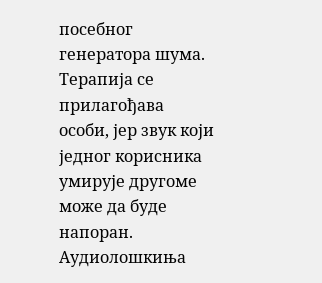посебног генератора шума. Терапија се прилагођава особи, јер звук који једног корисника умирује другоме може да буде напоран.
Аудиолошкиња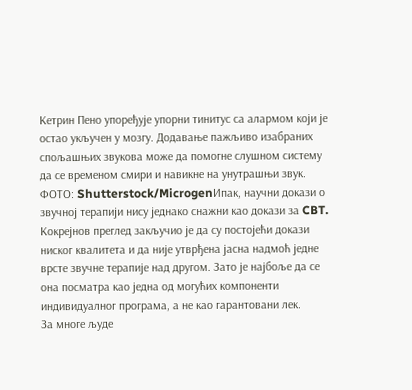Кетрин Пено упоређује упорни тинитус са алармом који је остао укључен у мозгу. Додавање пажљиво изабраних спољашњих звукова може да помогне слушном систему да се временом смири и навикне на унутрашњи звук.
ФОТО: Shutterstock/MicrogenИпак, научни докази о звучној терапији нису једнако снажни као докази за CBT. Кокрејнов преглед закључио је да су постојећи докази ниског квалитета и да није утврђена јасна надмоћ једне врсте звучне терапије над другом. Зато је најбоље да се она посматра као једна од могућих компоненти индивидуалног програма, а не као гарантовани лек.
За многе људе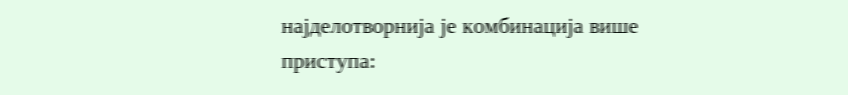најделотворнија је комбинација више приступа: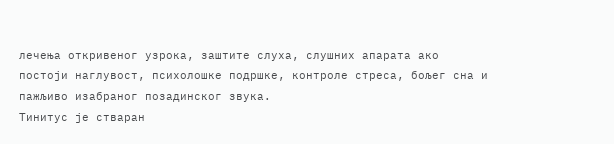лечења откривеног узрока, заштите слуха, слушних апарата ако постоји наглувост, психолошке подршке, контроле стреса, бољег сна и пажљиво изабраног позадинског звука.
Тинитус је стваран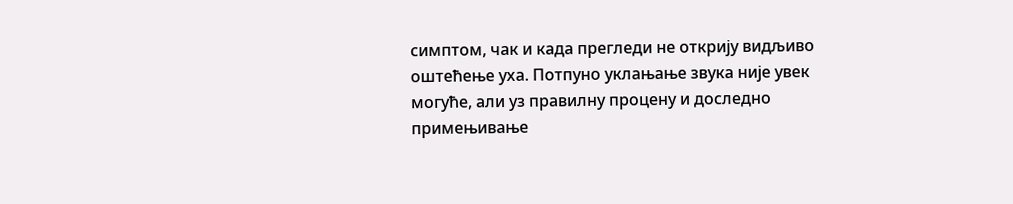симптом, чак и када прегледи не открију видљиво оштећење уха. Потпуно уклањање звука није увек могуће, али уз правилну процену и доследно примењивање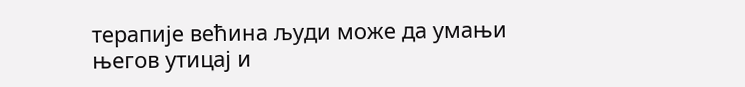терапије већина људи може да умањи његов утицај и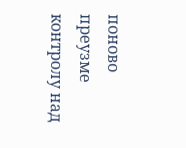поново преузме контролу над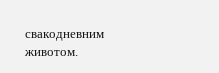свакодневним животом.